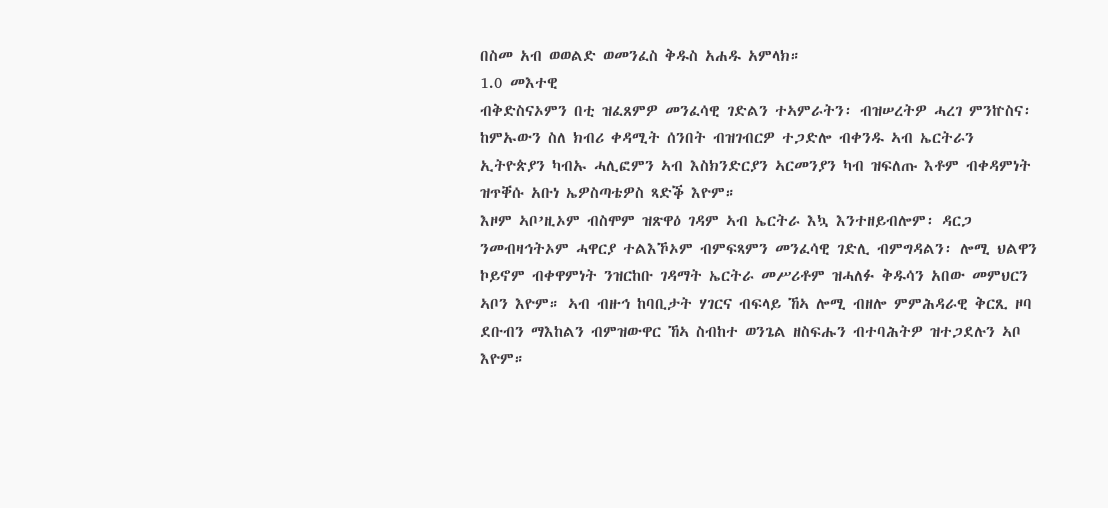በስመ አብ ወወልድ ወመንፈስ ቅዱስ አሐዱ አምላክ።
1.0 መእተዊ
ብቅድስናኦምን በቲ ዝፈጸምዎ መንፈሳዊ ገድልን ተኣምራትን፡ ብዝሠረትዎ ሓረገ ምንኵስና፡ ከምኡውን ስለ ክብሪ ቀዳሚት ሰንበት ብዝገብርዎ ተጋድሎ ብቀንዱ ኣብ ኤርትራን ኢትዮጵያን ካብኡ ሓሊፎምን ኣብ እስክንድርያን ኣርመንያን ካብ ዝፍለጡ እቶም ብቀዳምነት ዝጥቐሱ አቡነ ኤዎስጣቴዎስ ጻድቕ እዮም።
እዞም ኣቦ’ዚኦም ብስሞም ዝጽዋዕ ገዳም ኣብ ኤርትራ እኳ እንተዘይብሎም፡ ዳርጋ ንመብዛኅትኦም ሓዋርያ ተልእኾኦም ብምፍጻምን መንፈሳዊ ገድሊ ብምግዳልን፡ ሎሚ ህልዋን ኮይኖም ብቀዋምነት ንዝርከቡ ገዳማት ኤርትራ መሥሪቶም ዝሓለፉ ቅዱሳን አበው መምህርን ኣቦን እዮም። ኣብ ብዙኅ ከባቢታት ሃገርና ብፍላይ ኸኣ ሎሚ ብዘሎ ምምሕዳራዊ ቅርጺ ዞባ ደቡብን ማእከልን ብምዝውዋር ኸኣ ስብከተ ወንጌል ዘስፍሑን ብተባሕትዎ ዝተጋደሉን ኣቦ እዮም።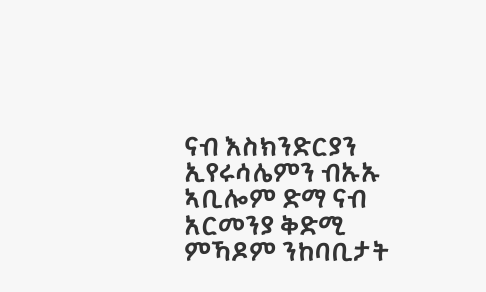ናብ እስክንድርያን ኢየሩሳሌምን ብኡኡ ኣቢሎም ድማ ናብ አርመንያ ቅድሚ ምኻዶም ንከባቢታት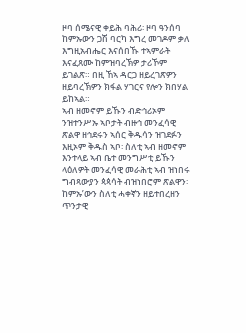ዞባ ሰሜናዊ ቀይሕ ባሕሪ፡ ዞባ ዓንሰባ ከምኡውን ጋሽ ባርካ እግረ መገዶም ቃለ እግዚአብሔር እናሰበኹ ተኣምራት እናፈጸሙ ከምዝባረኽዎ ታሪኾም ይገልጽ። በዚ ኸኣ ዳርጋ ዘይረገጽዎን ዘይባረኽዎን ክፋል ሃገርና የሎን ክበሃል ይከኣል።
ኣብ ዘመኖም ይኹን ብድኅሪኦም ንዝተንሥኡ ኣቦታት ብዙኅ መንፈሳዊ ጽልዋ ዘኅደሩን ኣሰር ቅዱሳን ዝገደፉን እዚኦም ቅዱስ ኣቦ፡ ስለቲ ኣብ ዘመኖም እንተላይ ኣብ ቤተ መንግሥቲ ይኹን ላዕለዎት መንፈሳዊ መራሕቲ ኣብ ዝነበሩ ግብጻውያን ጳጳሳት ብዝነበሮም ጽልዋን፡ ከምኡ’ውን ስለቲ ሓቀኛን ዘይተበረዘን ጥንታዊ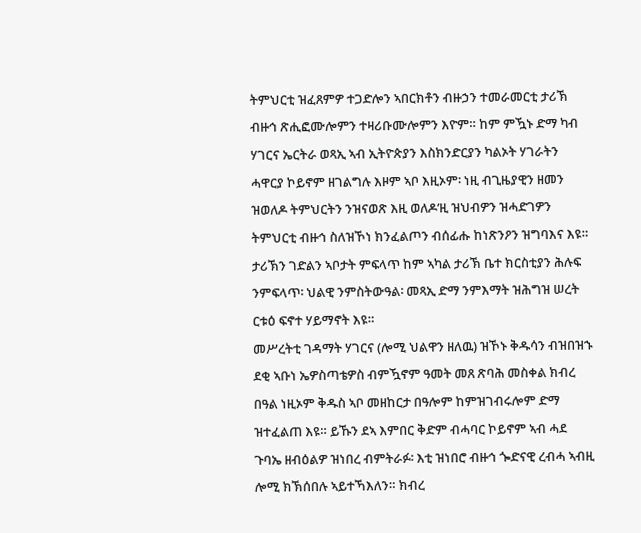ትምህርቲ ዝፈጸምዎ ተጋድሎን ኣበርክቶን ብዙኃን ተመራመርቲ ታሪኽ ብዙኅ ጽሒፎሙሎምን ተዛሪቡሙሎምን እዮም። ከም ምዃኑ ድማ ካብ ሃገርና ኤርትራ ወጻኢ ኣብ ኢትዮጵያን እስክንድርያን ካልኦት ሃገራትን ሓዋርያ ኮይኖም ዘገልግሉ እዞም ኣቦ እዚኦም፡ ነዚ ብጊዜያዊን ዘመን ዝወለዶ ትምህርትን ንዝናወጽ እዚ ወለዶ’ዚ ዝህብዎን ዝሓድገዎን ትምህርቲ ብዙኅ ስለዝኾነ ክንፈልጦን ብሰፊሑ ከነጽንዖን ዝግባእና እዩ። ታሪኽን ገድልን ኣቦታት ምፍላጥ ከም ኣካል ታሪኽ ቤተ ክርስቲያን ሕሉፍ ንምፍላጥ፡ ህልዊ ንምስትውዓል፡ መጻኢ ድማ ንምእማት ዝሕግዝ ሠረት ርቱዕ ፍኖተ ሃይማኖት እዩ።
መሥረትቲ ገዳማት ሃገርና (ሎሚ ህልዋን ዘለዉ) ዝኾኑ ቅዱሳን ብዝበዝኁ ደቂ ኣቡነ ኤዎስጣቴዎስ ብምዃኖም ዓመት መጸ ጽባሕ መስቀል ክብረ በዓል ነዚኦም ቅዱስ ኣቦ መዘከርታ በዓሎም ከምዝገብሩሎም ድማ ዝተፈልጠ እዩ። ይኹን ደኣ እምበር ቅድም ብሓባር ኮይኖም ኣብ ሓደ ጉባኤ ዘብዕልዎ ዝነበረ ብምትራፉ፡ እቲ ዝነበሮ ብዙኅ ጐድናዊ ረብሓ ኣብዚ ሎሚ ክኽሰበሉ ኣይተኻእለን። ክብረ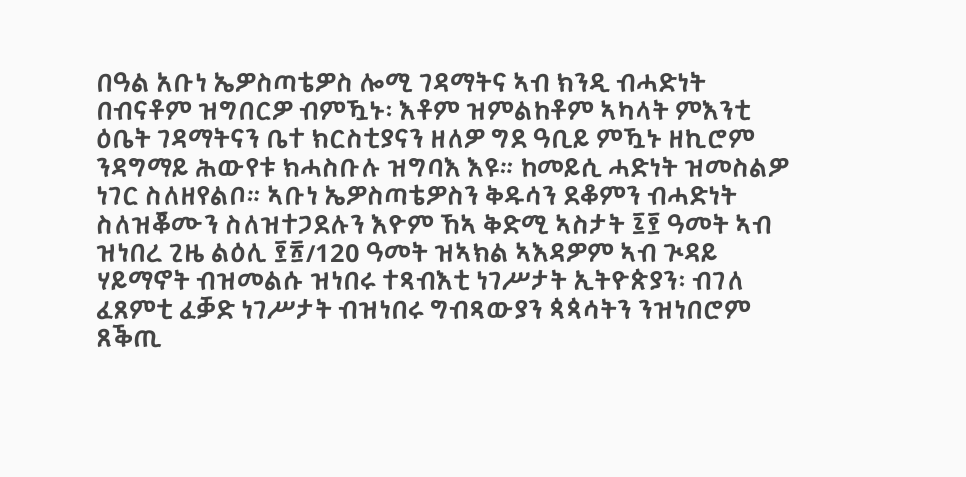በዓል አቡነ ኤዎስጣቴዎስ ሎሚ ገዳማትና ኣብ ክንዲ ብሓድነት በብናቶም ዝግበርዎ ብምዃኑ፡ እቶም ዝምልከቶም ኣካላት ምእንቲ ዕቤት ገዳማትናን ቤተ ክርስቲያናን ዘለዎ ግደ ዓቢይ ምዃኑ ዘኪሮም ንዳግማይ ሕውየቱ ክሓስቡሉ ዝግባእ እዩ። ከመይሲ ሓድነት ዝመስልዎ ነገር ስለዘየልቦ። ኣቡነ ኤዎስጣቴዎስን ቅዱሳን ደቆምን ብሓድነት ስለዝቖሙን ስለዝተጋደሉን እዮም ኸኣ ቅድሚ ኣስታት ፯፻ ዓመት ኣብ ዝነበረ ጊዜ ልዕሊ ፻፳/120 ዓመት ዝኣክል ኣእዳዎም ኣብ ጒዳይ ሃይማኖት ብዝመልሱ ዝነበሩ ተጻብእቲ ነገሥታት ኢትዮጵያን፡ ብገለ ፈጸምቲ ፈቓድ ነገሥታት ብዝነበሩ ግብጻውያን ጳጳሳትን ንዝነበሮም ጸቕጢ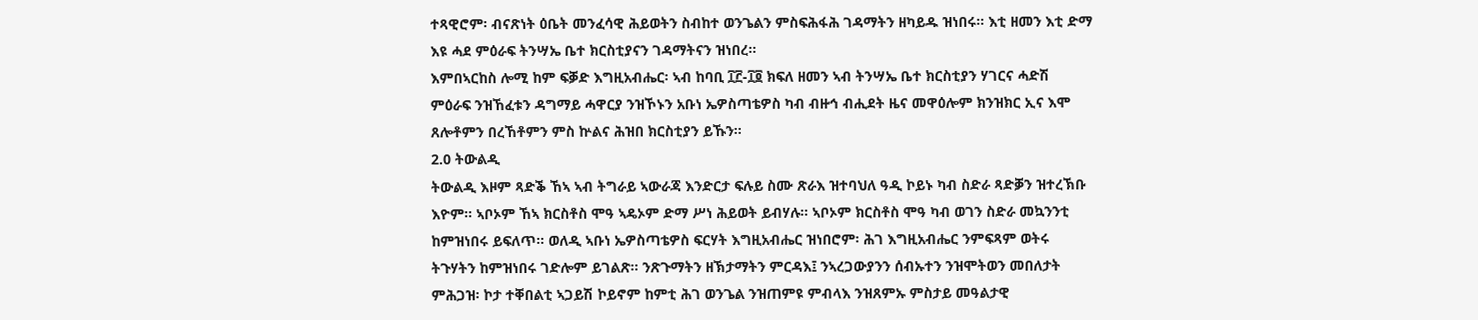ተጻዊሮም፡ ብናጽነት ዕቤት መንፈሳዊ ሕይወትን ስብከተ ወንጌልን ምስፍሕፋሕ ገዳማትን ዘካይዱ ዝነበሩ። እቲ ዘመን እቲ ድማ እዩ ሓደ ምዕራፍ ትንሣኤ ቤተ ክርስቲያናን ገዳማትናን ዝነበረ።
እምበኣርከስ ሎሚ ከም ፍቓድ እግዚአብሔር፡ ኣብ ከባቢ ፲፫-፲፬ ክፍለ ዘመን ኣብ ትንሣኤ ቤተ ክርስቲያን ሃገርና ሓድሽ ምዕራፍ ንዝኸፈቱን ዳግማይ ሓዋርያ ንዝኾኑን አቡነ ኤዎስጣቴዎስ ካብ ብዙኅ ብሒደት ዜና መዋዕሎም ክንዝክር ኢና እሞ ጸሎቶምን በረኸቶምን ምስ ኵልና ሕዝበ ክርስቲያን ይኹን።
2.0 ትውልዲ
ትውልዲ እዞም ጻድቕ ኸኣ ኣብ ትግራይ ኣውራጃ እንድርታ ፍሉይ ስሙ ጽራእ ዝተባህለ ዓዲ ኮይኑ ካብ ስድራ ጻድቓን ዝተረኽቡ እዮም። ኣቦኦም ኸኣ ክርስቶስ ሞዓ ኣዴኦም ድማ ሥነ ሕይወት ይብሃሉ። ኣቦኦም ክርስቶስ ሞዓ ካብ ወገን ስድራ መኳንንቲ ከምዝነበሩ ይፍለጥ። ወለዲ ኣቡነ ኤዎስጣቴዎስ ፍርሃት እግዚአብሔር ዝነበሮም፡ ሕገ እግዚአብሔር ንምፍጻም ወትሩ ትጉሃትን ከምዝነበሩ ገድሎም ይገልጽ። ንጽጉማትን ዘኽታማትን ምርዳእ፤ ንኣረጋውያንን ሰብኡተን ንዝሞትወን መበለታት ምሕጋዝ፡ ኮታ ተቐበልቲ ኣጋይሽ ኮይኖም ከምቲ ሕገ ወንጌል ንዝጠምዩ ምብላእ ንዝጸምኡ ምስታይ መዓልታዊ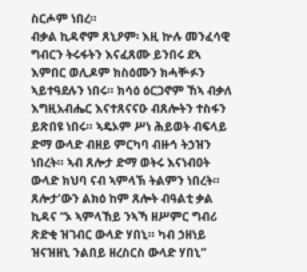ስርሖም ነበረ።
ብቃል ኪዳኖም ጸኒዖም፡ እዚ ኵሉ መንፈሳዊ ግብርን ትሩፋትን እናፈጸሙ ይንበሩ ደኣ እምበር ወሊዶም ክስዕሙን ክሓቝፉን ኣይተዓደሉን ነበሩ። ክሳዕ ዕርጋኖም ኸኣ ብቃለ እግዚአብሔር እናተጸናናዑ ብጸሎትን ተስፋን ይጽበዩ ነበሩ። ኣዴኦም ሥነ ሕይወት ብፍላይ ድማ ውላድ ብዘይ ምርካባ ብዙኅ ትኃዝን ነበረት። ኣብ ጸሎታ ድማ ወትሩ እናነብዐት ውላድ ክህባ ናብ ኣምላኽ ትልምን ነበረት። ጸሎታ’ውን ልክዕ ከም ጸሎት ብዓልቲ ቃል ኪዳና “ኦ ኣምላኸይ ንኣኻ ዘሥምር ግብሪ ጽድቂ ዝገብር ውላድ ሃበኒ። ካብ ኃዘነይ ዝናዝዘኒ ንልበይ ዘረስርስ ውላድ ሃበኒ”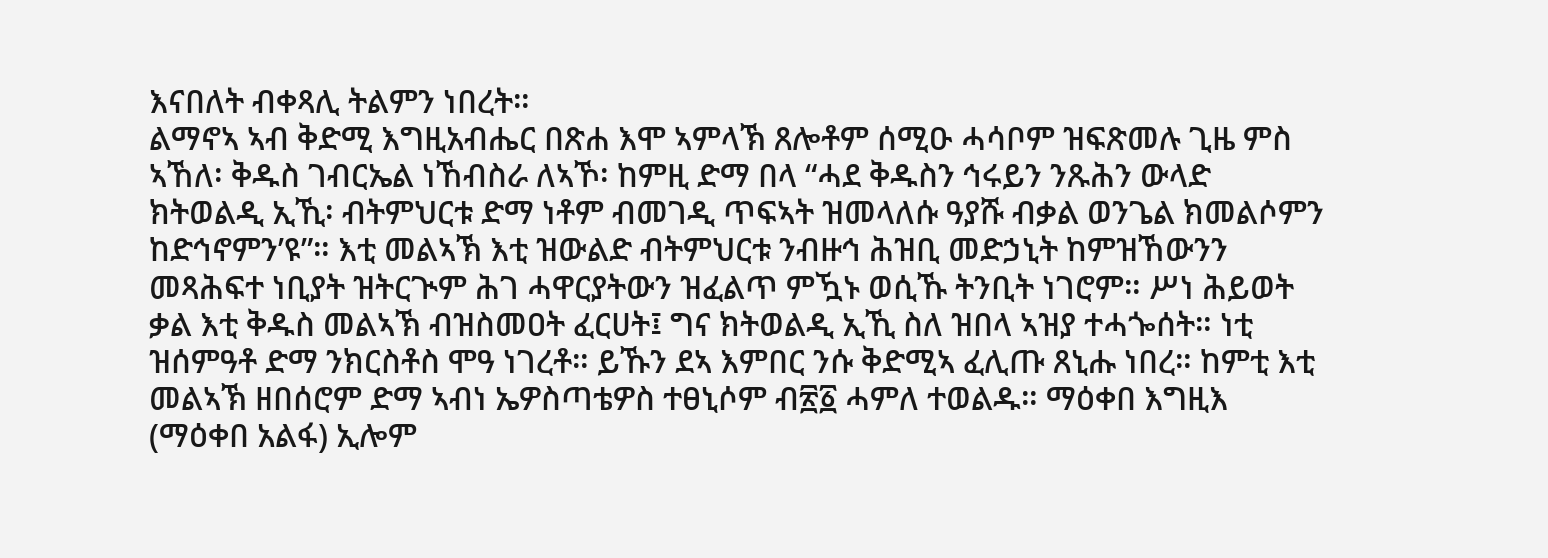እናበለት ብቀጻሊ ትልምን ነበረት።
ልማኖኣ ኣብ ቅድሚ እግዚአብሔር በጽሐ እሞ ኣምላኽ ጸሎቶም ሰሚዑ ሓሳቦም ዝፍጽመሉ ጊዜ ምስ ኣኸለ፡ ቅዱስ ገብርኤል ነኸብስራ ለኣኾ፡ ከምዚ ድማ በላ “ሓደ ቅዱስን ኅሩይን ንጹሕን ውላድ ክትወልዲ ኢኺ፡ ብትምህርቱ ድማ ነቶም ብመገዲ ጥፍኣት ዝመላለሱ ዓያሹ ብቃል ወንጌል ክመልሶምን ከድኅኖምን’ዩ”። እቲ መልኣኽ እቲ ዝውልድ ብትምህርቱ ንብዙኅ ሕዝቢ መድኃኒት ከምዝኸውንን መጻሕፍተ ነቢያት ዝትርጒም ሕገ ሓዋርያትውን ዝፈልጥ ምዃኑ ወሲኹ ትንቢት ነገሮም። ሥነ ሕይወት ቃል እቲ ቅዱስ መልኣኽ ብዝስመዐት ፈርሀት፤ ግና ክትወልዲ ኢኺ ስለ ዝበላ ኣዝያ ተሓጐሰት። ነቲ ዝሰምዓቶ ድማ ንክርስቶስ ሞዓ ነገረቶ። ይኹን ደኣ እምበር ንሱ ቅድሚኣ ፈሊጡ ጸኒሑ ነበረ። ከምቲ እቲ መልኣኽ ዘበሰሮም ድማ ኣብነ ኤዎስጣቴዎስ ተፀኒሶም ብ፳፩ ሓምለ ተወልዱ። ማዕቀበ እግዚእ (ማዕቀበ አልፋ) ኢሎም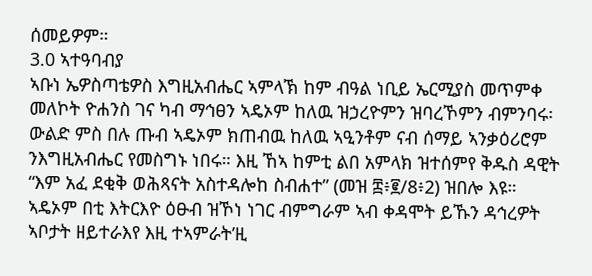ሰመይዎም።
3.0 ኣተዓባብያ
ኣቡነ ኤዎስጣቴዎስ እግዚአብሔር ኣምላኽ ከም ብዓል ነቢይ ኤርሚያስ መጥምቀ መለኮት ዮሐንስ ገና ካብ ማኅፀን ኣዴኦም ከለዉ ዝኃረዮምን ዝባረኾምን ብምንባሩ፡ ውልድ ምስ በሉ ጡብ ኣዴኦም ክጠብዉ ከለዉ ኣዒንቶም ናብ ሰማይ ኣንቃዕሪሮም ንእግዚአብሔር የመስግኑ ነበሩ። እዚ ኸኣ ከምቲ ልበ አምላክ ዝተሰምየ ቅዱስ ዳዊት “እም አፈ ደቂቅ ወሕጻናት አስተዳሎከ ስብሐተ” (መዝ ፰፥፪/8፥2) ዝበሎ እዩ። ኣዴኦም በቲ እትርእዮ ዕፁብ ዝኾነ ነገር ብምግራም ኣብ ቀዳሞት ይኹን ዳኅረዎት ኣቦታት ዘይተራእየ እዚ ተኣምራት’ዚ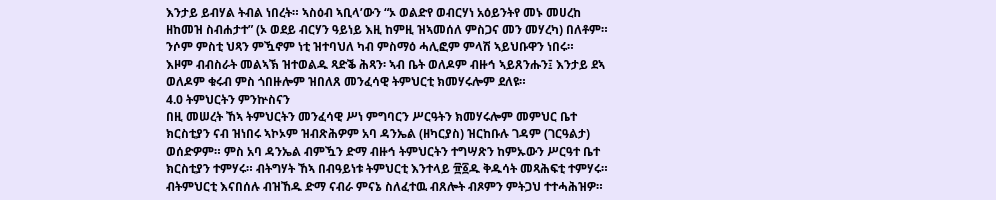እንታይ ይብሃል ትብል ነበረት። ኣስዕብ ኣቢላ’ውን “ኦ ወልድየ ወብርሃነ አዕይንትየ መኑ መሀረከ ዘከመዝ ስብሐታተ” (ኦ ወደይ ብርሃን ዓይነይ እዚ ከምዚ ዝኣመሰለ ምስጋና መን መሃረካ) በለቶም። ንሶም ምስቲ ህጻን ምዃኖም ነቲ ዝተባህለ ካብ ምስማዕ ሓሊፎም ምላሽ ኣይህቡዋን ነበሩ።
እዞም ብብስራት መልኣኽ ዝተወልዱ ጻድቕ ሕጻን፡ ኣብ ቤት ወለዶም ብዙኅ ኣይጸንሑን፤ እንታይ ደኣ ወለዶም ቁሩብ ምስ ጎበዙሎም ዝበለጸ መንፈሳዊ ትምህርቲ ክመሃሩሎም ደለዩ።
4.0 ትምህርትን ምንኵስናን
በዚ መሠረት ኸኣ ትምህርትን መንፈሳዊ ሥነ ምግባርን ሥርዓትን ክመሃሩሎም መምህር ቤተ ክርስቲያን ናብ ዝነበሩ ኣኮኦም ዝብጽሕዎም አባ ዳንኤል (ዘካርያስ) ዝርከቡሉ ገዳም (ገርዓልታ) ወሰድዎም። ምስ አባ ዳንኤል ብምዃን ድማ ብዙኅ ትምህርትን ተግሣጽን ከምኡውን ሥርዓተ ቤተ ክርስቲያን ተምሃሩ። ብትግሃት ኸኣ በብዓይነቱ ትምህርቲ እንተላይ ፹፩ዱ ቅዱሳት መጻሕፍቲ ተምሃሩ። ብትምህርቲ እናበሰሉ ብዝኸዱ ድማ ናብራ ምናኔ ስለፈተዉ ብጸሎት ብጾምን ምትጋህ ተተሓሕዝዎ።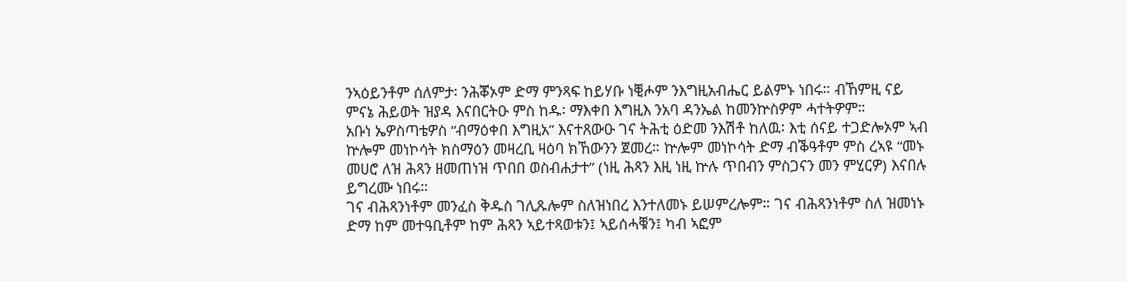ንኣዕይንቶም ሰለምታ፡ ንሕቖኦም ድማ ምንጻፍ ከይሃቡ ነቒሖም ንእግዚአብሔር ይልምኑ ነበሩ። ብኸምዚ ናይ ምናኔ ሕይወት ዝያዳ እናበርትዑ ምስ ከዱ፡ ማእቀበ እግዚእ ንአባ ዳንኤል ከመንኵስዎም ሓተትዎም።
አቡነ ኤዎስጣቴዎስ “ብማዕቀበ እግዚአ” እናተጸውዑ ገና ትሕቲ ዕድመ ንእሽቶ ከለዉ፡ እቲ ሰናይ ተጋድሎኦም ኣብ ኵሎም መነኮሳት ክስማዕን መዛረቢ ዛዕባ ክኸውንን ጀመረ። ኵሎም መነኮሳት ድማ ብቕዓቶም ምስ ረኣዩ “መኑ መሀሮ ለዝ ሕጻን ዘመጠነዝ ጥበበ ወስብሐታተ” (ነዚ ሕጻን እዚ ነዚ ኵሉ ጥበብን ምስጋናን መን ምሂርዎ) እናበሉ ይግረሙ ነበሩ።
ገና ብሕጻንነቶም መንፈስ ቅዱስ ገሊጹሎም ስለዝነበረ እንተለመኑ ይሠምረሎም። ገና ብሕጻንነቶም ስለ ዝመነኑ ድማ ከም መተዓቢቶም ከም ሕጻን ኣይተጻወቱን፤ ኣይሰሓቑን፤ ካብ ኣፎም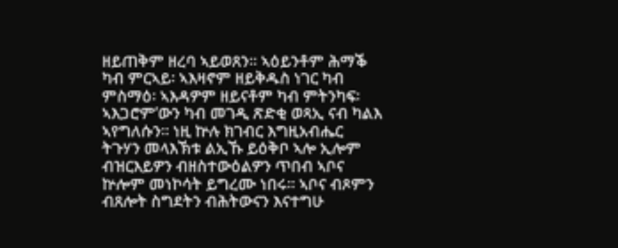ዘይጠቅም ዘረባ ኣይወጸን። ኣዕይንቶም ሕማቕ ካብ ምርኣይ፡ ኣእዛኖም ዘይቅዱስ ነገር ካብ ምስማዕ፡ ኣእዳዎም ዘይናቶም ካብ ምትንካፍ፡ ኣእጋሮም’ውን ካብ መገዲ ጽድቂ ወጻኢ ናብ ካልእ ኣየግለሱን። ነዚ ኵሉ ክገብር እግዚአብሔር ትጉሃን መላእኽቱ ልኢኹ ይዕቅቦ ኣሎ ኢሎም ብዝርእይዎን ብዘስተውዕልዎን ጥበብ ኣቦና ኵሎም መነኮሳት ይግረሙ ነበሩ። ኣቦና ብጾምን ብጸሎት ስግደትን ብሕትውናን እናተግሁ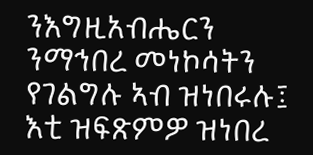ንእግዚአብሔርን ንማኅበረ መነኮሳትን የገልግሉ ኣብ ዝነበሩሉ፤ እቲ ዝፍጽምዎ ዝነበረ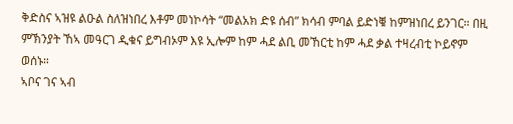ቅድስና ኣዝዩ ልዑል ስለዝነበረ እቶም መነኮሳት “መልአክ ድዩ ሰብ” ክሳብ ምባል ይድነቑ ከምዝነበረ ይንገር። በዚ ምኽንያት ኸኣ መዓርገ ዲቁና ይግብኦም እዩ ኢሎም ከም ሓደ ልቢ መኸርቲ ከም ሓደ ቃል ተዛረብቲ ኮይኖም ወሰኑ።
ኣቦና ገና ኣብ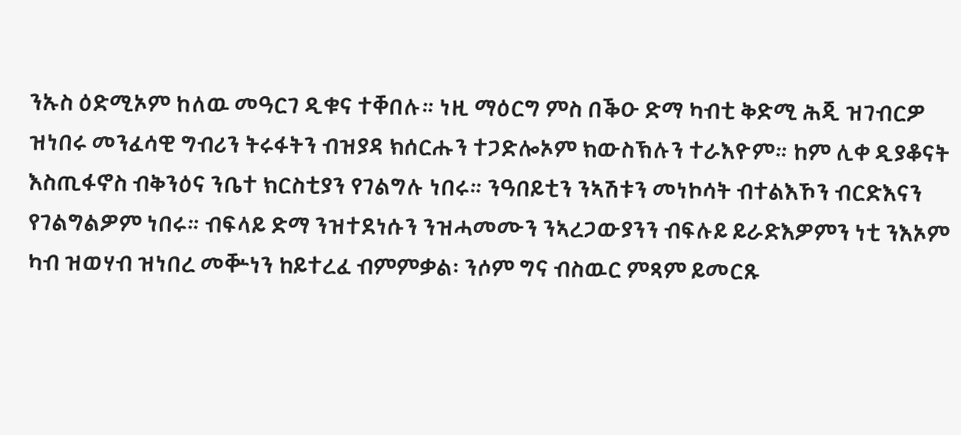ንኡስ ዕድሚኦም ከለዉ መዓርገ ዲቁና ተቐበሉ። ነዚ ማዕርግ ምስ በቕዑ ድማ ካብቲ ቅድሚ ሕጂ ዝገብርዎ ዝነበሩ መንፈሳዊ ግብሪን ትሩፋትን ብዝያዳ ክሰርሑን ተጋድሎኦም ክውስኽሉን ተራእዮም። ከም ሊቀ ዲያቆናት እስጢፋኖስ ብቅንዕና ንቤተ ክርስቲያን የገልግሉ ነበሩ። ንዓበይቲን ንኣሽቱን መነኮሳት ብተልእኾን ብርድእናን የገልግልዎም ነበሩ። ብፍላይ ድማ ንዝተደነሱን ንዝሓመሙን ንኣረጋውያንን ብፍሉይ ይራድእዎምን ነቲ ንእኦም ካብ ዝወሃብ ዝነበረ መቝነን ከይተረፈ ብምምቃል፡ ንሶም ግና ብስዉር ምጻም ይመርጹ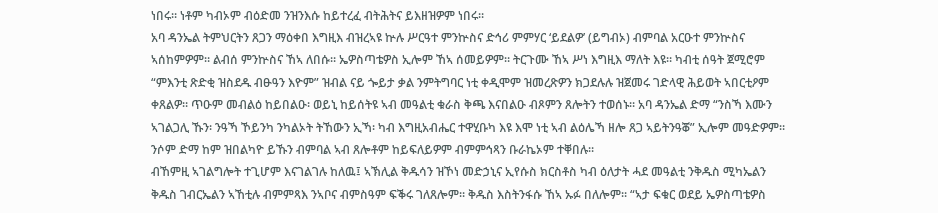ነበሩ። ነቶም ካብኦም ብዕድመ ንዝንእሱ ከይተረፈ ብትሕትና ይእዘዝዎም ነበሩ።
አባ ዳንኤል ትምህርትን ጸጋን ማዕቀበ እግዚእ ብዝረኣዩ ኵሉ ሥርዓተ ምንኵስና ድኅሪ ምምሃር ‘ይደልዎ’ (ይግብኦ) ብምባል አርዑተ ምንኵስና ኣሰከምዎም። ልብሰ ምንኵስና ኸኣ ለበሱ። ኤዎስጣቴዎስ ኢሎም ኸኣ ሰመይዎም። ትርጉሙ ኸኣ ሥነ እግዚእ ማለት እዩ። ካብቲ ሰዓት ጀሚሮም “ምእንቲ ጽድቂ ዝስደዱ ብፁዓን እዮም” ዝብል ናይ ጐይታ ቃል ንምትግባር ነቲ ቀዲሞም ዝመረጽዎን ክጋደሉሉ ዝጀመሩ ገድላዊ ሕይወት ኣበርቲዖም ቀጸልዎ። ጥዑም መብልዕ ከይበልዑ፡ ወይኒ ከይሰትዩ ኣብ መዓልቲ ቁራስ ቅጫ እናበልዑ ብጾምን ጸሎትን ተወሰኑ። አባ ዳንኤል ድማ “ንስኻ እሙን ኣገልጋሊ ኹን፡ ንዓኻ ኾይንካ ንካልኦት ትኸውን ኢኻ፡ ካብ እግዚአብሔር ተዋሂቡካ እዩ እሞ ነቲ ኣብ ልዕሌኻ ዘሎ ጸጋ ኣይትንዓቖ” ኢሎም መዓድዎም። ንሶም ድማ ከም ዝበልካዮ ይኹን ብምባል ኣብ ጸሎቶም ከይፍለይዎም ብምምኅጻን ቡራኬኦም ተቐበሉ።
ብኸምዚ ኣገልግሎት ተጊሆም እናገልገሉ ከለዉ፤ ኣኽሊል ቅዱሳን ዝኾነ መድኃኒና ኢየሱስ ክርስቶስ ካብ ዕለታት ሓደ መዓልቲ ንቅዱስ ሚካኤልን ቅዱስ ገብርኤልን ኣኸቲሉ ብምምጻእ ንኣቦና ብምስዓም ፍቕሩ ገለጸሎም። ቅዱስ እስትንፋሱ ኸኣ ኡፉ በለሎም። “ኣታ ፍቁር ወደይ ኤዎስጣቴዎስ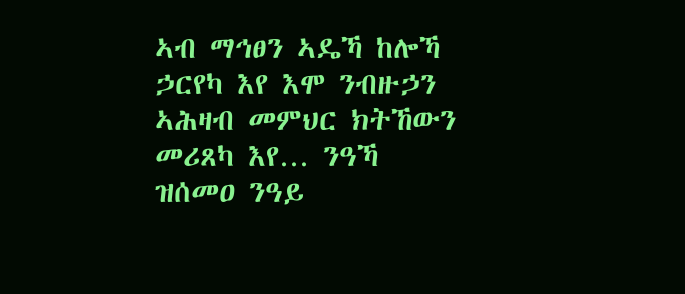ኣብ ማኅፀን ኣዴኻ ከሎኻ ኃርየካ እየ እሞ ንብዙኃን ኣሕዛብ መምህር ክትኸውን መሪጸካ እየ… ንዓኻ ዝሰመዐ ንዓይ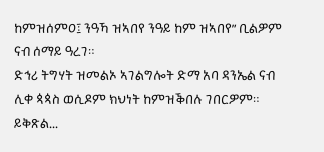ከምዝሰምዐ፤ ንዓኻ ዝኣበየ ንዓይ ከም ዝኣበየ” ቢልዎም ናብ ሰማይ ዓረገ።
ድኅሪ ትግሃት ዝመልኦ ኣገልግሎት ድማ አባ ዳንኤል ናብ ሊቀ ጳጳስ ወሲዶም ክህነት ከምዝቕበሉ ገበርዎም።
ይቅጽል...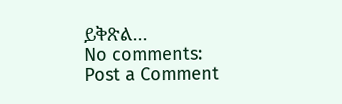ይቅጽል...
No comments:
Post a Comment